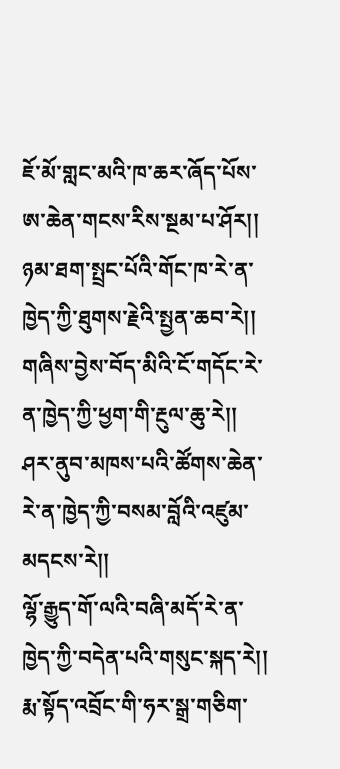ཇོ་མོ་གླང་མའི་ཁ་ཆར་ཞོད་པོས་ཨ་ཆེན་གངས་རིས་སྔམ་པ་ཤོར།།
ཉམ་ཐག་སྤྲང་པོའི་གོང་ཁ་རེ་ན་ཁྱེད་ཀྱི་ཐུགས་རྗེའི་སྤྱན་ཆབ་རེ།།
གཞིས་བྱེས་བོད་མིའི་ངོ་གདོང་རེ་ན་ཁྱེད་ཀྱི་ཕྱག་གི་རྔུལ་ཆུ་རེ།།
ཤར་ནུབ་མཁས་པའི་ཚོགས་ཆེན་རེ་ན་ཁྱེད་ཀྱི་བསམ་བློའི་འཛུམ་མདངས་རེ།།
ལྷོ་རྒྱུད་གོ་ལའི་བཞི་མདོ་རེ་ན་ཁྱེད་ཀྱི་བདེན་པའི་གསུང་སྐད་རེ།།
རྨ་སྟོད་འབྲོང་གི་ཧར་སྒྲ་གཅིག་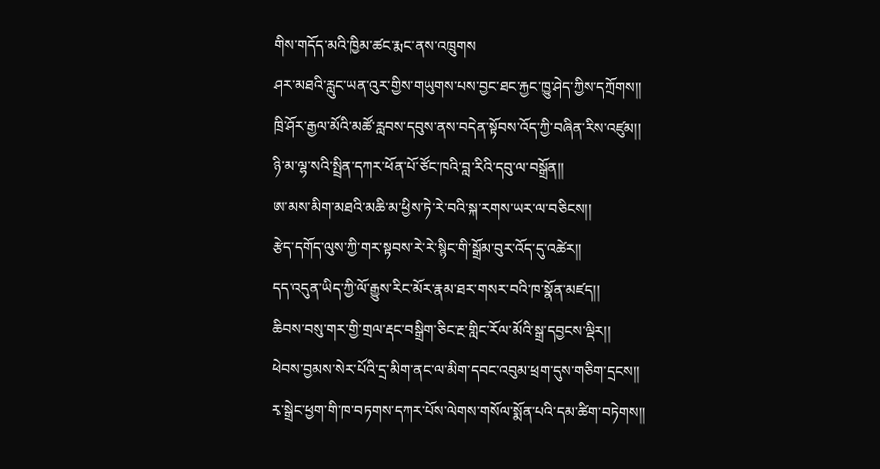གིས་གདོད་མའི་ཁྱིམ་ཚང་རྨང་ནས་འཁྲུགས
ཤར་མཐའི་རླུང་ཡན་འུར་གྱིས་གཡུགས་པས་བྱང་ཐང་རྐྱང་ཁྱུ་ཤེད་ཀྱིས་དཀྲོགས།།
ཁྲི་ཤོར་རྒྱལ་མོའི་མཚོ་རླབས་དབུས་ནས་བདེན་སྟོབས་འོད་ཀྱི་བཞིན་རིས་འཛུམ།།
ཉི་མ་ལྷ་སའི་སྤྲིན་དཀར་ཕོན་པོ་ཙོང་ཁའི་བླ་རིའི་དབུ་ལ་བསྒྲོན།།
ཨ་མས་མིག་མཐའི་མཆི་མ་ཕྱིས་ཏེ་རེ་བའི་སྐ་རགས་ཡར་ལ་བཅིངས།།
རྩེད་དགོད་ལུས་ཀྱི་གར་སྟབས་རེ་རེ་སྙིང་གི་སྒྲོམ་བུར་འོད་དུ་འཚེར།།
དད་འདུན་ཡིད་ཀྱི་ལོ་རྒྱུས་རིང་མོར་རྣམ་ཐར་གསར་བའི་ཁ་སྣོན་མཛད།།
ཆིབས་བསུ་གར་གྱི་གྲལ་རྡང་བསྒྲིག་ཅིང་རྔ་གླིང་རོལ་མོའི་སྒྲ་དབྱངས་ལྡིར།།
ཕེབས་བྱམས་སེར་པོའི་དྲ་མིག་ནང་ལ་མིག་དབང་འབུམ་ཕྲག་དུས་གཅིག་དྲངས།།
རྭ་སྒྲེང་ཕྱག་གི་ཁ་བཏགས་དཀར་པོས་ལེགས་གསོལ་སྨོན་པའི་དམ་ཚིག་བཏེགས།།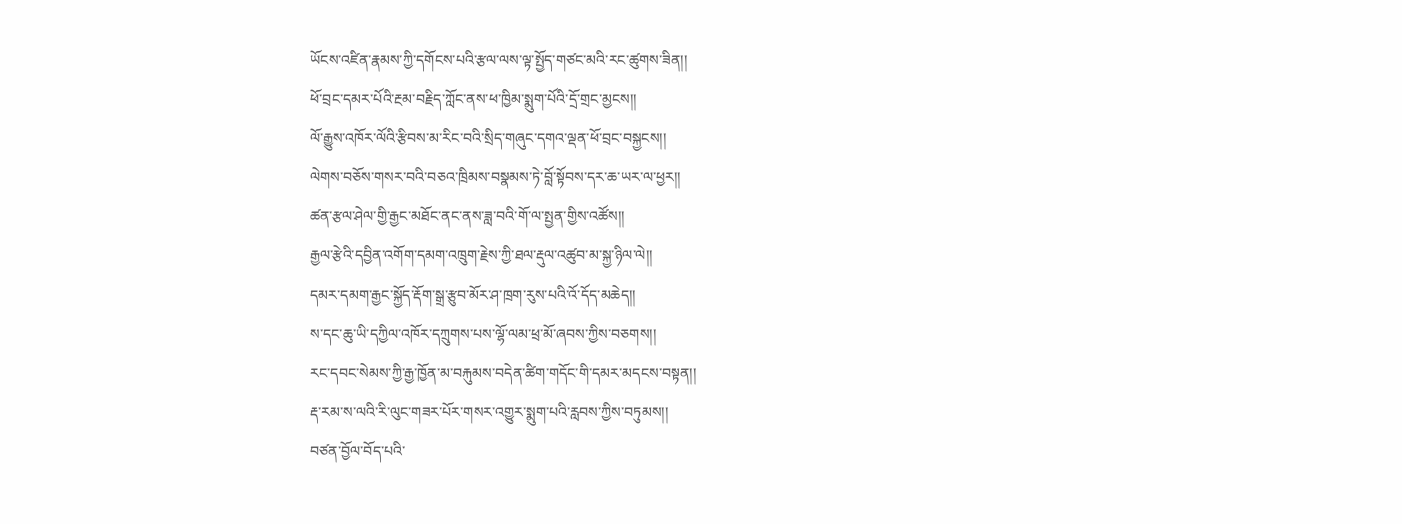ཡོངས་འཛིན་རྣམས་ཀྱི་དགོངས་པའི་རྩལ་ལས་ལྟ་སྤྱོད་གཙང་མའི་རང་ཚུགས་ཟིན།།
ཕོ་བྲང་དམར་པོའི་རྔམ་བརྗིད་ཀློང་ནས་ཕ་ཁྱིམ་སྨུག་པོའི་དྲོ་གྲང་མྱངས།།
ལོ་རྒྱུས་འཁོར་ལོའི་རྩིབས་མ་རིང་བའི་སྲིད་གཞུང་དགའ་ལྡན་ཕོ་བྲང་བསྐྱངས།།
ལེགས་བཅོས་གསར་བའི་བཅའ་ཁྲིམས་བསྣམས་ཏེ་བློ་སྟོབས་དར་ཆ་ཡར་ལ་ཕྱར།།
ཚན་རྩལ་ཤེལ་གྱི་རྒྱང་མཐོང་ནང་ནས་ཟླ་བའི་གོ་ལ་སྤྱན་གྱིས་འཚོས།།
རྒྱལ་རྩེའི་དབྱིན་འགོག་དམག་འཁྲུག་རྗེས་ཀྱི་ཐལ་རྡུལ་འཚུབ་མ་སྐྱ་ཉིལ་ལེ།།
དམར་དམག་རྒྱང་སྐྱོད་རྡོག་སྒྲ་རྩུབ་མོར་ཤ་ཁྲག་རུས་པའི་འོ་དོད་མཆེད།།
ས་དང་ཆུ་ཡི་དཀྱིལ་འཁོར་དཀྲུགས་པས་ལྷོ་ལམ་ཕྲ་མོ་ཞབས་ཀྱིས་བཅགས།།
རང་དབང་སེམས་ཀྱི་རྒྱ་ཁྱོན་མ་བརྐུམས་བདེན་ཚིག་གདོང་གི་དམར་མདངས་བསྟན།།
རྡ་རམ་ས་ལའི་རི་ལུང་གཟར་པོར་གསར་འགྱུར་སྨུག་པའི་རླབས་ཀྱིས་བཏུམས།།
བཙན་བྱོལ་བོད་པའི་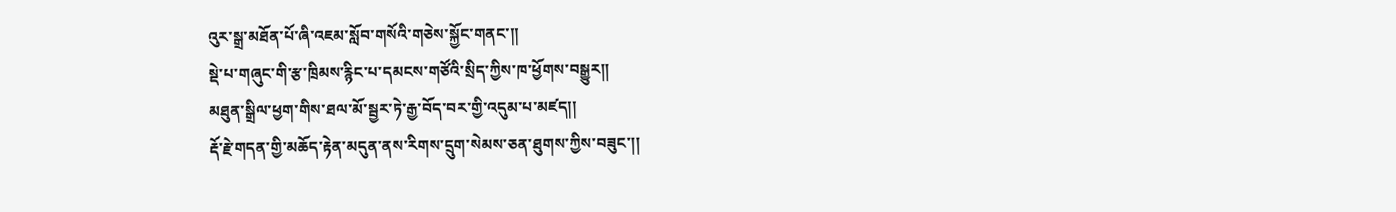འུར་སྒྲ་མཐོན་པོ་ཞི་འཇམ་སློབ་གསོའི་གཅེས་སྐྱོང་གནང་།།
སྡེ་པ་གཞུང་གི་རྩ་ཁྲིམས་རྙིང་པ་དམངས་གཙོའི་སྲིད་ཀྱིས་ཁ་ཕྱོགས་བསྒྱུར།།
མཐུན་སྒྲིལ་ཕྱག་གིས་ཐལ་མོ་སྦྱར་ཏེ་རྒྱ་བོད་བར་གྱི་འདུམ་པ་མཛད།།
རྡོ་རྗེ་གདན་གྱི་མཆོད་རྟེན་མདུན་ནས་རིགས་དྲུག་སེམས་ཅན་ཐུགས་ཀྱིས་བཟུང་།།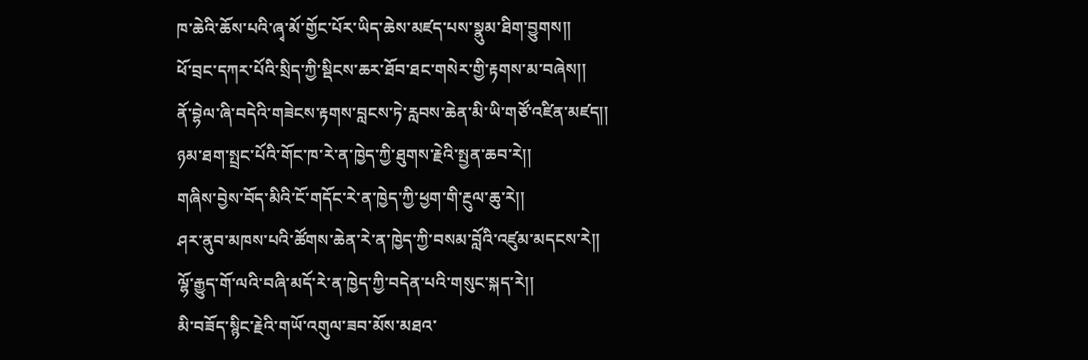ཁ་ཆེའི་ཆོས་པའི་ཞྭ་མོ་གྱོང་པོར་ཡིད་ཆེས་མཛད་པས་སྣུམ་ཐིག་བྱུགས།།
ཕོ་བྲང་དཀར་པོའི་སྲིད་ཀྱི་སྡིངས་ཆར་ཐོབ་ཐང་གསེར་གྱི་རྟགས་མ་བཞེས།།
ནོ་བྷེལ་ཞི་བདེའི་གཟེངས་རྟགས་བླངས་ཏེ་རླབས་ཆེན་མི་ཡི་གཙོ་འཛིན་མཛད།།
ཉམ་ཐག་སྤྲང་པོའི་གོང་ཁ་རེ་ན་ཁྱེད་ཀྱི་ཐུགས་རྗེའི་སྤྱན་ཆབ་རེ།།
གཞིས་བྱེས་བོད་མིའི་ངོ་གདོང་རེ་ན་ཁྱེད་ཀྱི་ཕྱག་གི་རྔུལ་ཆུ་རེ།།
ཤར་ནུབ་མཁས་པའི་ཚོགས་ཆེན་རེ་ན་ཁྱེད་ཀྱི་བསམ་བློའི་འཛུམ་མདངས་རེ།།
ལྷོ་རྒྱུད་གོ་ལའི་བཞི་མདོ་རེ་ན་ཁྱེད་ཀྱི་བདེན་པའི་གསུང་སྐད་རེ།།
མི་བཟོད་སྙིང་རྗེའི་གཡོ་འགུལ་ཟབ་མོས་མཐའ་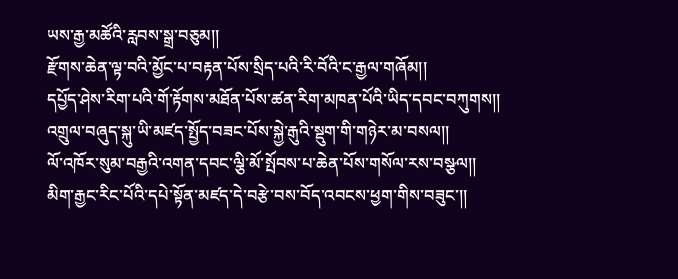ཡས་རྒྱ་མཚོའི་རླབས་སྒྲ་བཅུམ།།
རྫོགས་ཆེན་ལྟ་བའི་མྱོང་པ་བརྟན་པོས་སྲིད་པའི་རི་བོའི་ང་རྒྱལ་གཞོམ།།
དཔྱོད་ཤེས་རིག་པའི་གོ་རྟོགས་མཐོན་པོས་ཚན་རིག་མཁན་པོའི་ཡིད་དབང་བཀུགས།།
འགྲུལ་བཞུད་སྐུ་ཡི་མཛད་སྤྱོད་བཟང་པོས་སྐྱེ་རྒུའི་སྡུག་གི་གཉེར་མ་བསལ།།
ལོ་འཁོར་སུམ་བརྒྱའི་འགན་དབང་ལྕི་མོ་སྤོབས་པ་ཆེན་པོས་གསོལ་རས་བསྩལ།།
མིག་རྒྱང་རིང་པོའི་དཔེ་སྟོན་མཛད་དེ་བརྩེ་བས་བོད་འབངས་ཕྱག་གིས་བཟུང་།།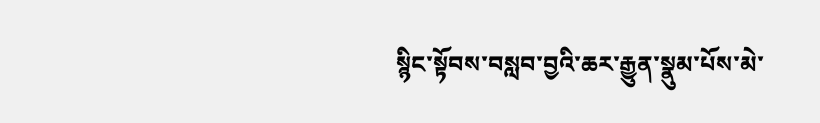སྙིང་སྟོབས་བསླབ་བྱའི་ཆར་རྒྱུན་སྣུམ་པོས་མེ་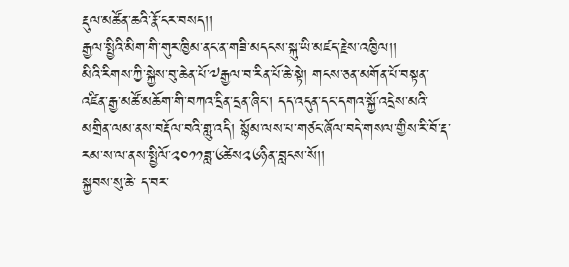རྡུལ་མཚོན་ཆའི་རྣོ་ངར་བསད།།
རྒྱལ་སྤྱིའི་མིག་གི་གུར་ཁྱིམ་ནང་ན་གཟི་མདངས་སྐུ་ཡི་མཛད་རྗེས་འཁྱིལ།།
མིའི་རིགས་ཀྱི་སྐྱེས་བུ་ཆེན་པོ་༧རྒྱལ་བ་རིན་པོ་ཆེ་སྟེ། གངས་ཅན་མགོན་པོ་བསྟན་འཛིན་རྒྱ་མཚོ་མཆོག་གི་བཀའ་དྲིན་དྲན་ཞིང་། དད་འདུན་དང་དགའ་སྐྱོ་འདྲེས་མའི་མགྲིན་ལམ་ནས་བརྡོལ་བའི་གླུ་འདི། སྙོམ་ལས་པ་གཙང་ཞོལ་བདེ་གསལ་གྱིས་རི་བོ་རྡ་རམ་ས་ལ་ནས་སྤྱིལོ་༢༠༡༡ཟླ་༦ཚེས༢༦ཉིན་བླངས་སོ།།
སྐྱབས་སུ་ཆེ་ ད་བར་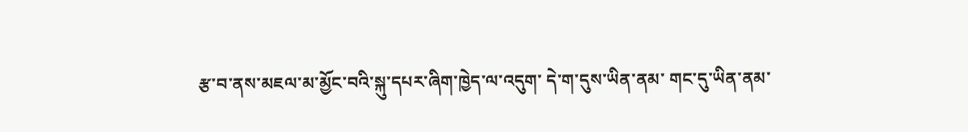རྩ་བ་ནས་མཇལ་མ་མྱོང་བའི་སྐུ་དཔར་ཞིག་ཁྱེད་ལ་འདུག་ དེ་ག་དུས་ཡིན་ནམ་ གང་དུ་ཡིན་ནམ་